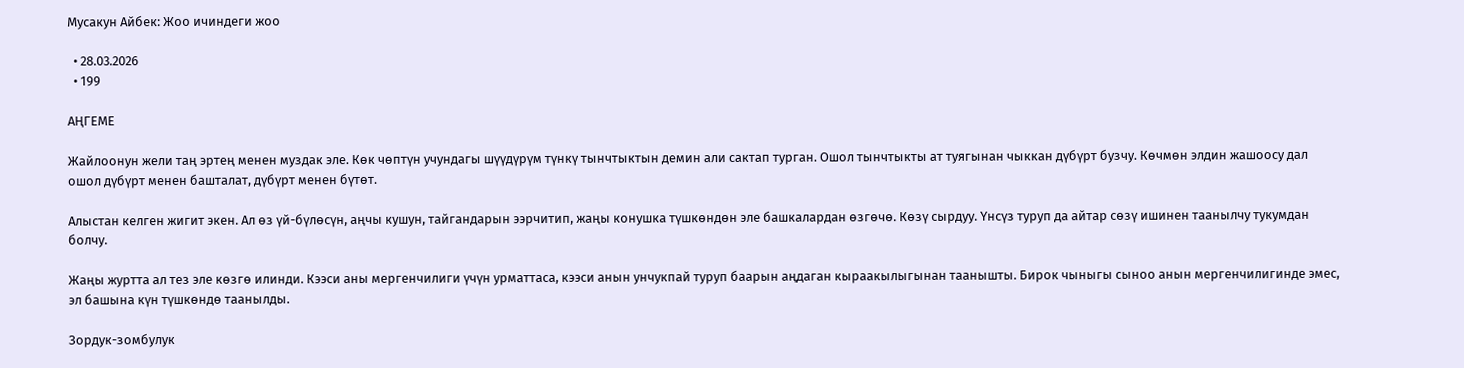Мусакун Айбек: Жоо ичиндеги жоо

  • 28.03.2026
  • 199

АҢГЕМЕ

Жайлоонун жели таң эртең менен муздак эле. Көк чөптүн учундагы шүүдүрүм түнкү тынчтыктын демин али сактап турган. Ошол тынчтыкты ат туягынан чыккан дүбүрт бузчу. Көчмөн элдин жашоосу дал ошол дүбүрт менен башталат, дүбүрт менен бүтөт.

Алыстан келген жигит экен. Ал өз үй-бүлөсүн, аңчы кушун, тайгандарын ээрчитип, жаңы конушка түшкөндөн эле башкалардан өзгөчө. Көзү сырдуу. Үнсүз туруп да айтар сөзү ишинен таанылчу тукумдан болчу.

Жаңы журтта ал тез эле көзгө илинди. Кээси аны мергенчилиги үчүн урматтаса, кээси анын унчукпай туруп баарын аңдаган кыраакылыгынан таанышты. Бирок чыныгы сыноо анын мергенчилигинде эмес, эл башына күн түшкөндө таанылды.

Зордук-зомбулук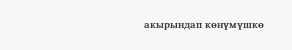акырындап көнүмүшкө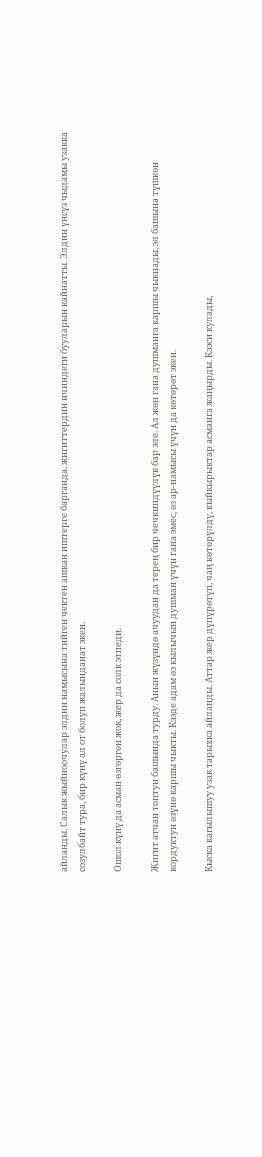айланды. Салык жыйноочулар элдин намысына тийген чектен ашкан иштерге барганда, жигиттердин ичиндеги бууларын кайнатты. Элдин үнсүз чыдамы узакка созулбайт тура, бир күнү ал от болуп жалынданат экен.

Ошол күнү да асман өзгөргөн жок, жер да солк этпеди.

Жигит атчан топтун башында турду. Анын жүзүндө ачуудан да терең бир чечкиндүүлүк бар эле. Ал жөн гана душманга каршы чыкпады, эл башына түшкөн кордуктун өзүнө каршы чыкты. Кээде адам өз кылычын душман үчүн гана эмес, өз ар-намысы үчүн да көтөрөт экен.

Кыска кагылышуу узак тарыхка айланды. Аттар жер дүпүрөтүп, чаң көтөрүлдү, кыйкырыктар асманга жаңырды. Кээси кулады,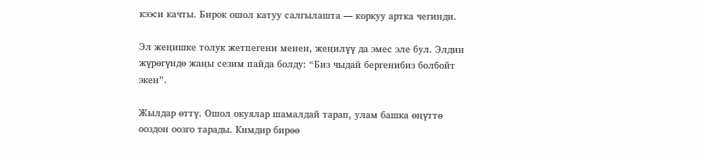кээси качты. Бирок ошол катуу салгылашта — коркуу артка чегинди.

Эл жеңишке толук жетпегени менен, жеңилүү да эмес эле бул. Элдин жүрөгүндө жаңы сезим пайда болду: “Биз чыдай бергенибиз болбойт экен”.

Жылдар өттү. Ошол окуялар шамалдай тарап, улам башка өңүттө ооздон оозго тарады. Кимдир бирөө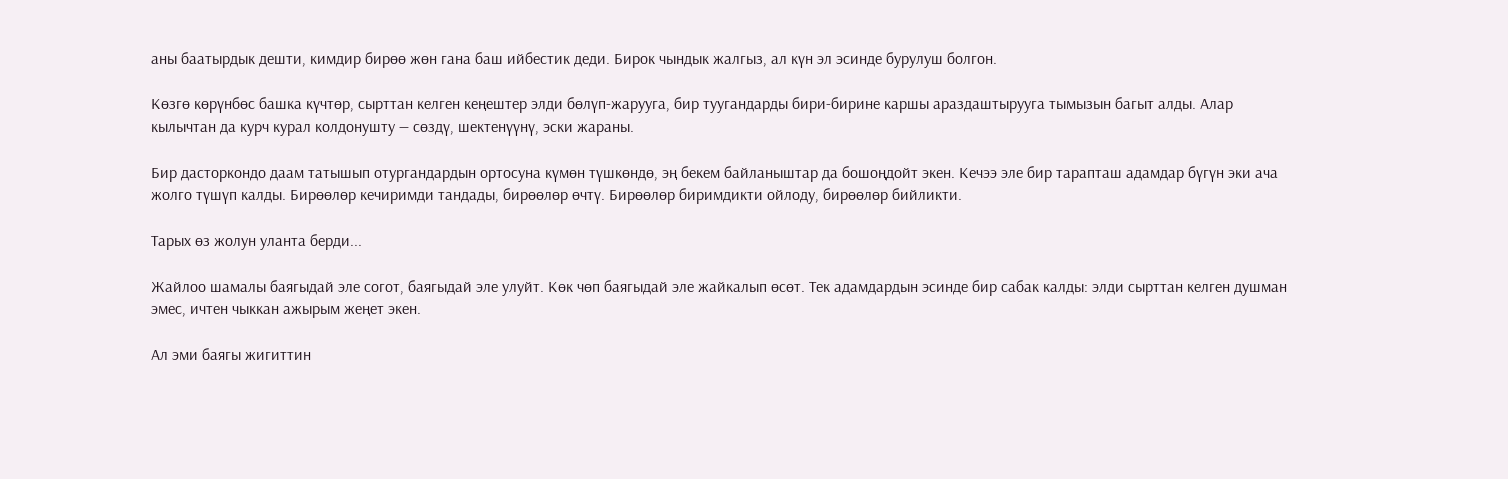аны баатырдык дешти, кимдир бирөө жөн гана баш ийбестик деди. Бирок чындык жалгыз, ал күн эл эсинде бурулуш болгон.

Көзгө көрүнбөс башка күчтөр, сырттан келген кеңештер элди бөлүп-жарууга, бир туугандарды бири-бирине каршы араздаштырууга тымызын багыт алды. Алар кылычтан да курч курал колдонушту — сөздү, шектенүүнү, эски жараны.

Бир дасторкондо даам татышып отургандардын ортосуна күмөн түшкөндө, эң бекем байланыштар да бошоңдойт экен. Кечээ эле бир тарапташ адамдар бүгүн эки ача жолго түшүп калды. Бирөөлөр кечиримди тандады, бирөөлөр өчтү. Бирөөлөр биримдикти ойлоду, бирөөлөр бийликти.

Тарых өз жолун уланта берди...

Жайлоо шамалы баягыдай эле согот, баягыдай эле улуйт. Көк чөп баягыдай эле жайкалып өсөт. Тек адамдардын эсинде бир сабак калды: элди сырттан келген душман эмес, ичтен чыккан ажырым жеңет экен.

Ал эми баягы жигиттин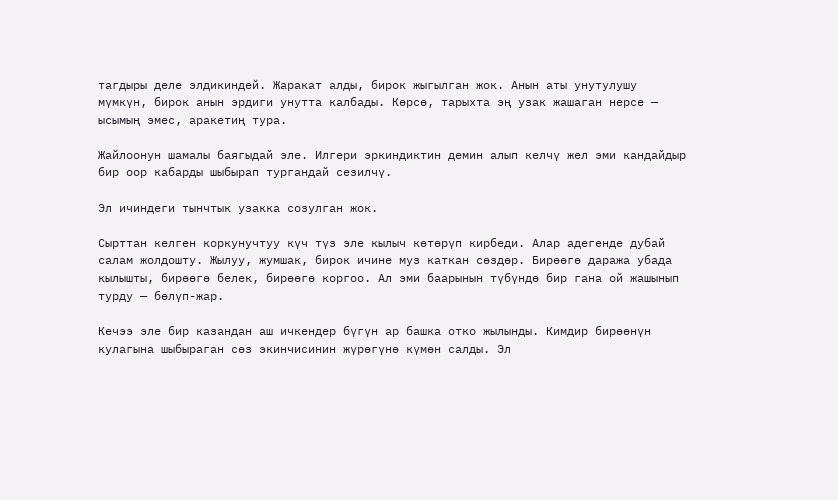тагдыры деле элдикиндей. Жаракат алды, бирок жыгылган жок. Анын аты унутулушу мүмкүн, бирок анын эрдиги унутта калбады. Көрсө, тарыхта эң узак жашаган нерсе — ысымың эмес, аракетиң тура.

Жайлоонун шамалы баягыдай эле. Илгери эркиндиктин демин алып келчү жел эми кандайдыр бир оор кабарды шыбырап тургандай сезилчү.

Эл ичиндеги тынчтык узакка созулган жок.

Сырттан келген коркунучтуу күч түз эле кылыч көтөрүп кирбеди. Алар адегенде дубай салам жолдошту. Жылуу, жумшак, бирок ичине муз каткан сөздөр. Бирөөгө даража убада кылышты, бирөөгө белек, бирөөгө коргоо. Ал эми баарынын түбүндө бир гана ой жашынып турду — бөлүп-жар.

Кечээ эле бир казандан аш ичкендер бүгүн ар башка отко жылынды. Кимдир бирөөнүн кулагына шыбыраган сөз экинчисинин жүрөгүнө күмөн салды. Эл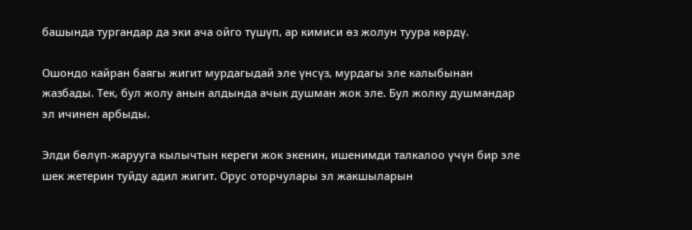башында тургандар да эки ача ойго түшүп, ар кимиси өз жолун туура көрдү.

Ошондо кайран баягы жигит мурдагыдай эле үнсүз, мурдагы эле калыбынан жазбады. Тек, бул жолу анын алдында ачык душман жок эле. Бул жолку душмандар эл ичинен арбыды.

Элди бөлүп-жарууга кылычтын кереги жок экенин, ишенимди талкалоо үчүн бир эле шек жетерин туйду адил жигит. Орус оторчулары эл жакшыларын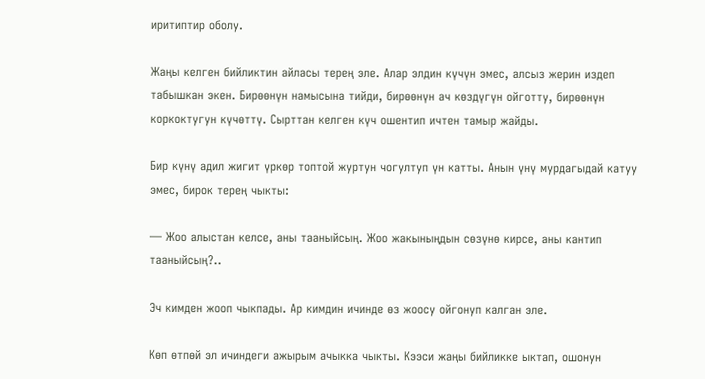иритиптир оболу.

Жаңы келген бийликтин айласы терең эле. Алар элдин күчүн эмес, алсыз жерин издеп табышкан экен. Бирөөнүн намысына тийди, бирөөнүн ач көздүгүн ойготту, бирөөнүн коркоктугун күчөттү. Сырттан келген күч ошентип ичтен тамыр жайды.

Бир күнү адил жигит үркөр топтой журтун чогултуп үн катты. Анын үнү мурдагыдай катуу эмес, бирок терең чыкты:

— Жоо алыстан келсе, аны тааныйсың. Жоо жакыныңдын сөзүнө кирсе, аны кантип тааныйсың?..

Эч кимден жооп чыкпады. Ар кимдин ичинде өз жоосу ойгонуп калган эле.

Көп өтпөй эл ичиндеги ажырым ачыкка чыкты. Кээси жаңы бийликке ыктап, ошонун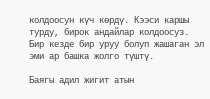колдоосун күч көрдү. Кээси каршы турду, бирок андайлар колдоосуз. Бир кезде бир уруу болуп жашаган эл эми ар башка жолго түштү.

Баягы адил жигит атын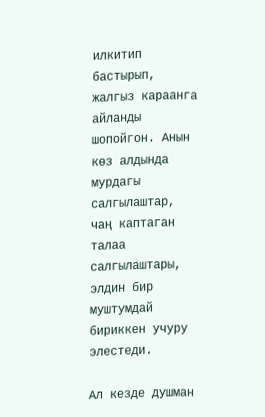илкитип бастырып, жалгыз караанга айланды шопойгон. Анын көз алдында мурдагы салгылаштар, чаң каптаган талаа салгылаштары, элдин бир муштумдай бириккен учуру элестеди.

Ал кезде душман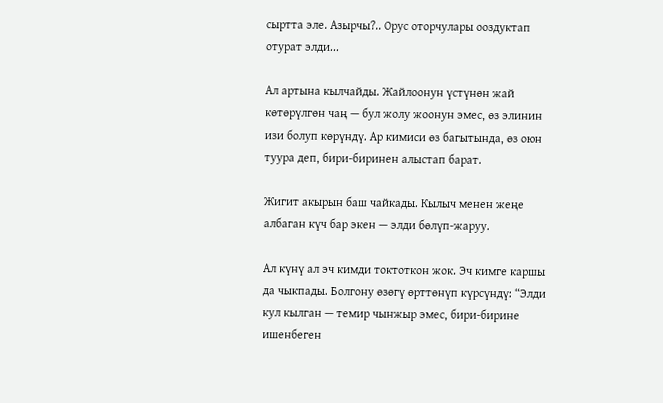сыртта эле. Азырчы?.. Орус оторчулары ооздуктап отурат элди...

Ал артына кылчайды. Жайлоонун үстүнөн жай көтөрүлгөн чаң — бул жолу жоонун эмес, өз элинин изи болуп көрүндү. Ар кимиси өз багытында, өз оюн туура деп, бири-биринен алыстап барат.

Жигит акырын баш чайкады. Кылыч менен жеңе албаган күч бар экен — элди бөлүп-жаруу.

Ал күнү ал эч кимди токтоткон жок. Эч кимге каршы да чыкпады. Болгону өзөгү өрттөнүп күрсүндү: “Элди кул кылган — темир чынжыр эмес, бири-бирине ишенбеген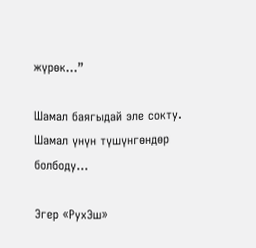жүрөк…”

Шамал баягыдай эле сокту. Шамал үнүн түшүнгөндөр болбоду…

Эгер «РухЭш»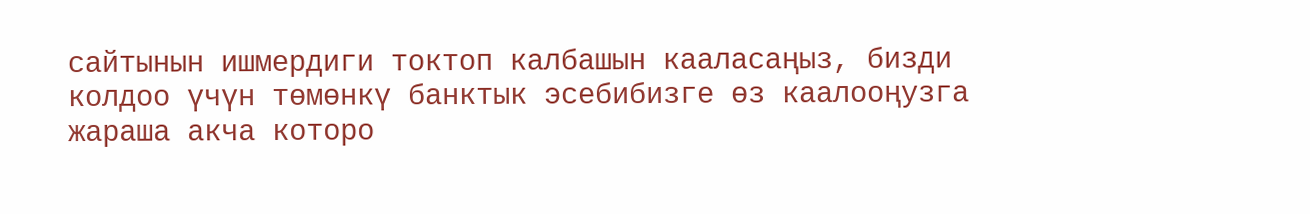сайтынын ишмердиги токтоп калбашын кааласаңыз, бизди колдоо үчүн төмөнкү банктык эсебибизге өз каалооңузга жараша акча которо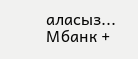аласыз... Мбанк +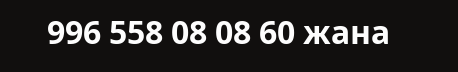996 558 08 08 60 жана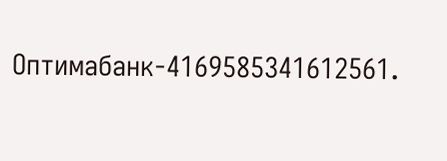Оптимабанк-4169585341612561.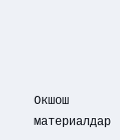Окшош материалдар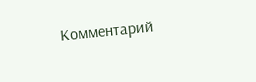Комментарий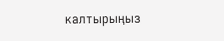калтырыңыз